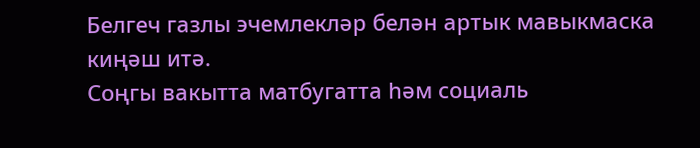Белгеч газлы эчемлекләр белән артык мавыкмаска киңәш итә.
Соңгы вакытта матбугатта һәм социаль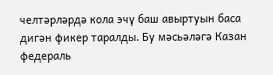челтәрләрдә кола эчү баш авыртуын баса дигән фикер таралды. Бу мәсьәләгә Казан федераль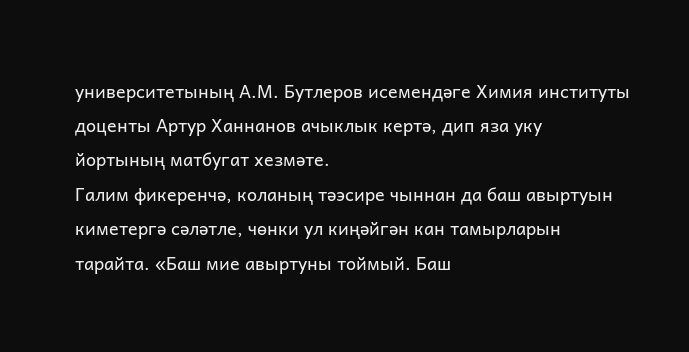университетының А.М. Бутлеров исемендәге Химия институты доценты Артур Ханнанов ачыклык кертә, дип яза уку йортының матбугат хезмәте.
Галим фикеренчә, коланың тәэсире чыннан да баш авыртуын киметергә сәләтле, чөнки ул киңәйгән кан тамырларын тарайта. «Баш мие авыртуны тоймый. Баш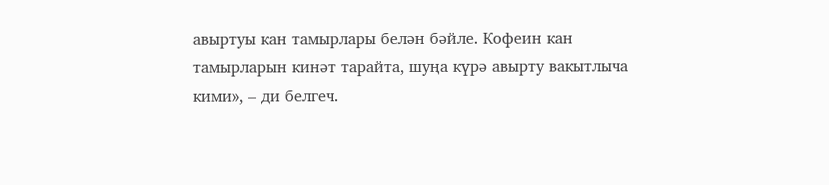авыртуы кан тамырлары белән бәйле. Кофеин кан тамырларын кинәт тарайта, шуңа күрә авырту вакытлыча кими», – ди белгеч.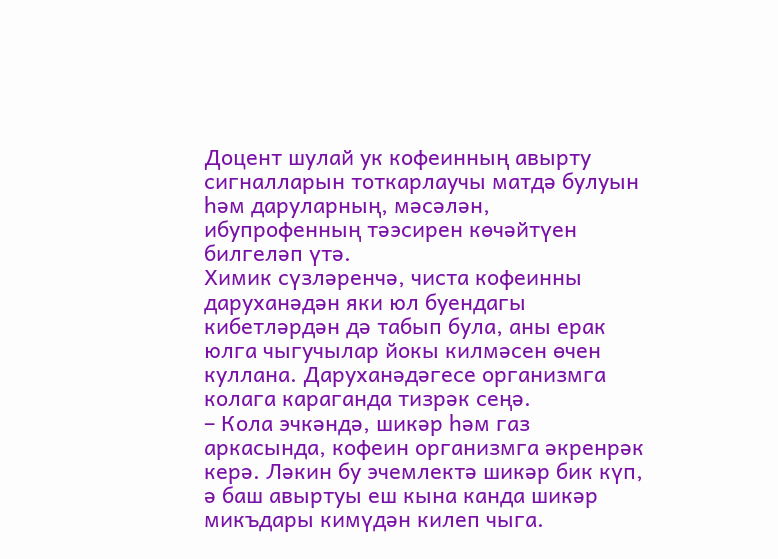Доцент шулай ук кофеинның авырту сигналларын тоткарлаучы матдә булуын һәм даруларның, мәсәлән, ибупрофенның тәэсирен көчәйтүен билгеләп үтә.
Химик сүзләренчә, чиста кофеинны даруханәдән яки юл буендагы кибетләрдән дә табып була, аны ерак юлга чыгучылар йокы килмәсен өчен куллана. Даруханәдәгесе организмга колага караганда тизрәк сеңә.
– Кола эчкәндә, шикәр һәм газ аркасында, кофеин организмга әкренрәк керә. Ләкин бу эчемлектә шикәр бик күп, ә баш авыртуы еш кына канда шикәр микъдары кимүдән килеп чыга.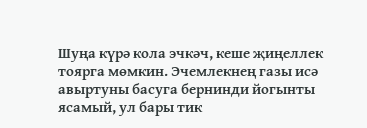Шуңа күрә кола эчкәч, кеше җиңеллек тоярга мөмкин. Эчемлекнең газы исә авыртуны басуга бернинди йогынты ясамый, ул бары тик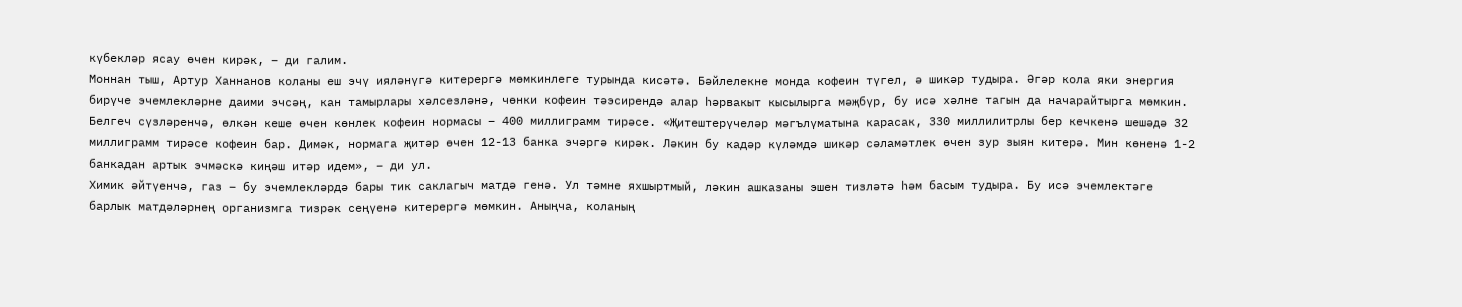күбекләр ясау өчен кирәк, – ди галим.
Моннан тыш, Артур Ханнанов коланы еш эчү ияләнүгә китерергә мөмкинлеге турында кисәтә. Бәйлелекне монда кофеин түгел, ә шикәр тудыра. Әгәр кола яки энергия бирүче эчемлекләрне даими эчсәң, кан тамырлары хәлсезләнә, чөнки кофеин тәэсирендә алар һәрвакыт кысылырга мәҗбүр, бу исә хәлне тагын да начарайтырга мөмкин.
Белгеч сүзләренчә, өлкән кеше өчен көнлек кофеин нормасы – 400 миллиграмм тирәсе. «Җитештерүчеләр мәгълүматына карасак, 330 миллилитрлы бер кечкенә шешәдә 32 миллиграмм тирәсе кофеин бар. Димәк, нормага җитәр өчен 12-13 банка эчәргә кирәк. Ләкин бу кадәр күләмдә шикәр сәламәтлек өчен зур зыян китерә. Мин көненә 1-2 банкадан артык эчмәскә киңәш итәр идем», – ди ул.
Химик әйтүенчә, газ – бу эчемлекләрдә бары тик саклагыч матдә генә. Ул тәмне яхшыртмый, ләкин ашказаны эшен тизләтә һәм басым тудыра. Бу исә эчемлектәге барлык матдәләрнең организмга тизрәк сеңүенә китерергә мөмкин. Аныңча, коланың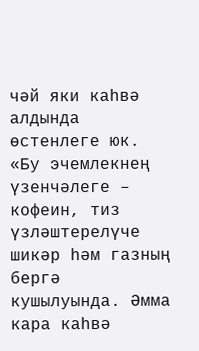чәй яки каһвә алдында өстенлеге юк. «Бу эчемлекнең үзенчәлеге – кофеин, тиз үзләштерелүче шикәр һәм газның бергә кушылуында. Әмма кара каһвә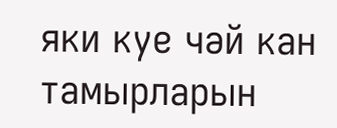яки куе чәй кан тамырларын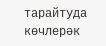тарайтуда көчлерәк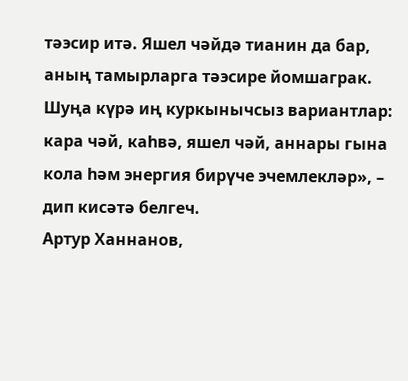тәэсир итә. Яшел чәйдә тианин да бар, аның тамырларга тәэсире йомшаграк. Шуңа күрә иң куркынычсыз вариантлар: кара чәй, каһвә, яшел чәй, аннары гына кола һәм энергия бирүче эчемлекләр», – дип кисәтә белгеч.
Артур Ханнанов,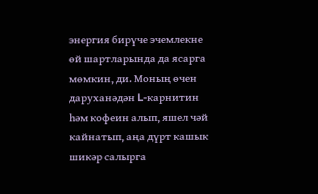энергия бирүче эчемлекне өй шартларында да ясарга мөмкин, ди. Моның өчен даруханәдән L-карнитин һәм кофеин алып, яшел чәй кайнатып, аңа дүрт кашык шикәр салырга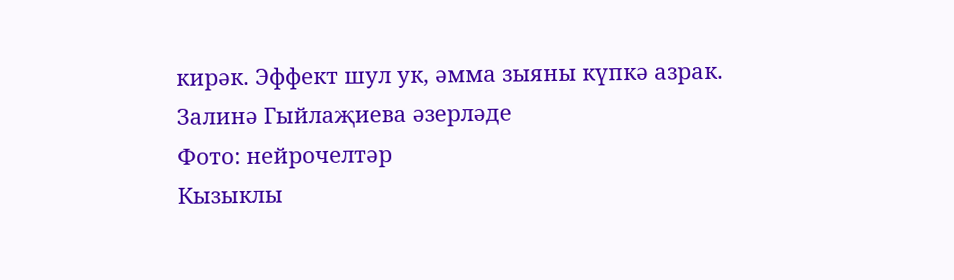кирәк. Эффект шул ук, әмма зыяны күпкә азрак.
Залинә Гыйлаҗиева әзерләде
Фото: нейрочелтәр
Кызыклы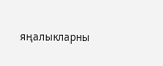яңалыкларны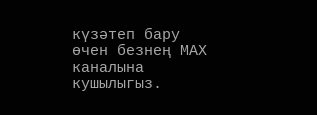күзәтеп бару өчен безнең МАХ каналына кушылыгыз.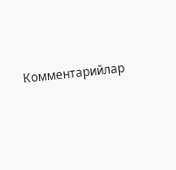Комментарийлар